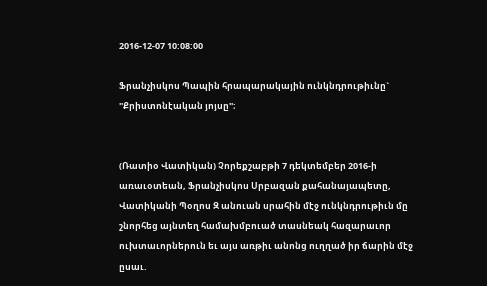2016-12-07 10:08:00

Ֆրանչիսկոս Պապին հրապարակային ունկնդրութիւնը` ''Քրիստոնէական յոյսը''։


(Ռատիօ Վատիկան) Չորեքշաբթի 7 դեկտեմբեր 2016-ի առաւօտեան, Ֆրանչիսկոս Սրբազան քահանայապետը, Վատիկանի Պօղոս Զ անուան սրահին մէջ ունկնդրութիւն մը շնորհեց այնտեղ համախմբուած տասնեակ հազարաւոր ուխտաւորներուն եւ այս առթիւ անոնց ուղղած իր ճարին մէջ ըսաւ.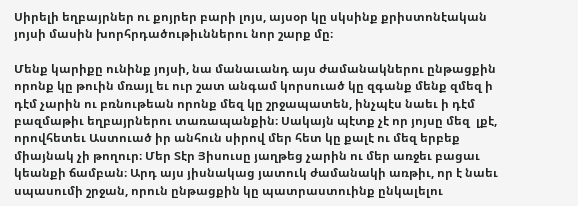Սիրելի եղբայրներ ու քոյրեր բարի լոյս, այսօր կը սկսինք քրիստոնէական յոյսի մասին խորհրդածութիւններու նոր շարք մը։

Մենք կարիքը ունինք յոյսի, նա մանաւանդ այս ժամանակներու ընթացքին որոնք կը թուին մռայլ եւ ուր շատ անգամ կորսուած կը զգանք մենք զմեզ ի դէմ չարին ու բռնութեան որոնք մեզ կը շրջապատեն, ինչպէս նաեւ ի դէմ  բազմաթիւ եղբայրներու տառապանքին։ Սակայն պէտք չէ որ յոյսը մեզ  լքէ, որովհետեւ Աստուած իր անհուն սիրով մեր հետ կը քալէ ու մեզ երբեք միայնակ չի թողուր։ Մեր Տէր Յիսուսը յաղթեց չարին ու մեր առջեւ բացաւ կեանքի ճամբան։ Արդ այս յիսնակաց յատուկ ժամանակի առթիւ, որ է նաեւ սպասումի շրջան, որուն ընթացքին կը պատրաստուինք ընկալելու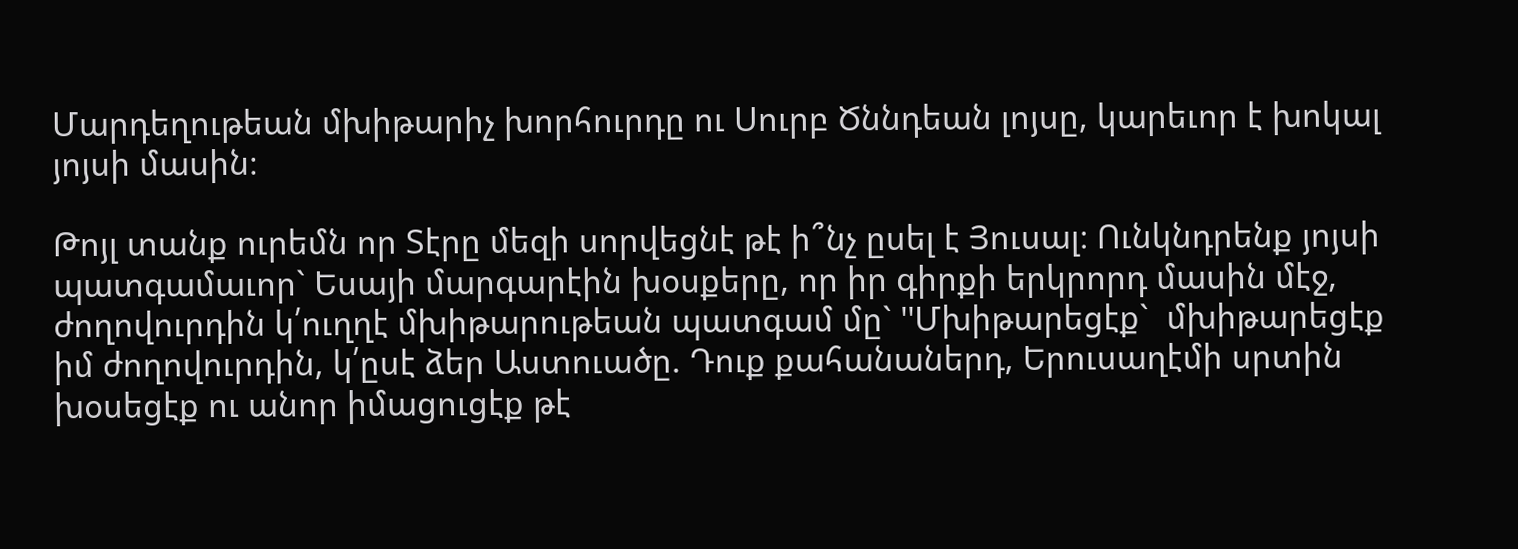Մարդեղութեան մխիթարիչ խորհուրդը ու Սուրբ Ծննդեան լոյսը, կարեւոր է խոկալ յոյսի մասին։

Թոյլ տանք ուրեմն որ Տէրը մեզի սորվեցնէ թէ ի՞նչ ըսել է Յուսալ։ Ունկնդրենք յոյսի պատգամաւոր` Եսայի մարգարէին խօսքերը, որ իր գիրքի երկրորդ մասին մէջ, ժողովուրդին կ՛ուղղէ մխիթարութեան պատգամ մը` ''Մխիթարեցէք`  մխիթարեցէք իմ ժողովուրդին, կ՛ըսէ ձեր Աստուածը. Դուք քահանաներդ, Երուսաղէմի սրտին խօսեցէք ու անոր իմացուցէք թէ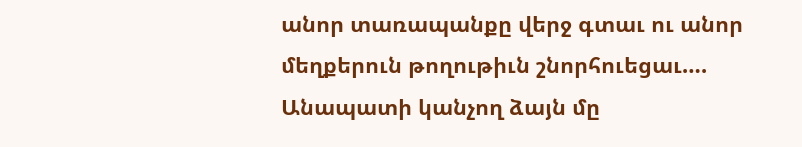անոր տառապանքը վերջ գտաւ ու անոր մեղքերուն թողութիւն շնորհուեցաւ…. Անապատի կանչող ձայն մը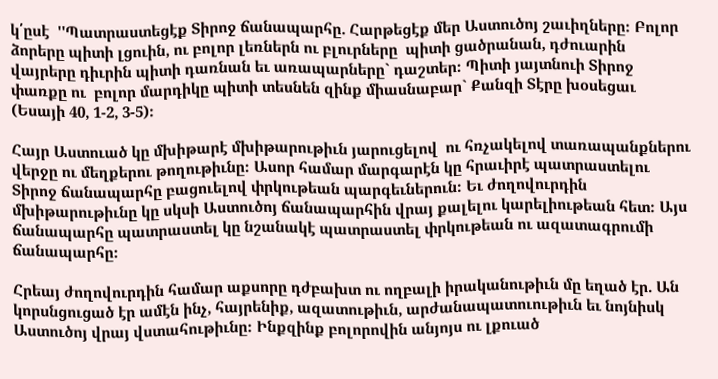կ՛ըսէ  ''Պատրաստեցէք Տիրոջ ճանապարհը. Հարթեցէք մեր Աստուծոյ շաւիղները։ Բոլոր ձորերը պիտի լցուին, ու բոլոր լեռներն ու բլուրները  պիտի ցածրանան, դժուարին վայրերը դիւրին պիտի դառնան եւ առապարները` դաշտեր։ Պիտի յայտնուի Տիրոջ փառքը ու  բոլոր մարդիկը պիտի տեսնեն զինք միասնաբար` Քանզի Տէրը խօսեցաւ (Եսայի 40, 1-2, 3-5)։

Հայր Աստուած կը մխիթարէ մխիթարութիւն յարուցելով  ու հռչակելով տառապանքներու վերջը ու մեղքերու թողութիւնը։ Ասոր համար մարգարէն կը հրաւիրէ պատրաստելու Տիրոջ ճանապարհը բացուելով փրկութեան պարգեւներուն։ Եւ ժողովուրդին մխիթարութիւնը կը սկսի Աստուծոյ ճանապարհին վրայ քալելու կարելիութեան հետ։ Այս ճանապարհը պատրաստել կը նշանակէ պատրաստել փրկութեան ու ազատագրումի ճանապարհը։

Հրեայ ժողովուրդին համար աքսորը դժբախտ ու ողբալի իրականութիւն մը եղած էր. Ան կորսնցուցած էր ամէն ինչ, հայրենիք, ազատութիւն, արժանապատուութիւն եւ նոյնիսկ Աստուծոյ վրայ վստահութիւնը։ Ինքզինք բոլորովին անյոյս ու լքուած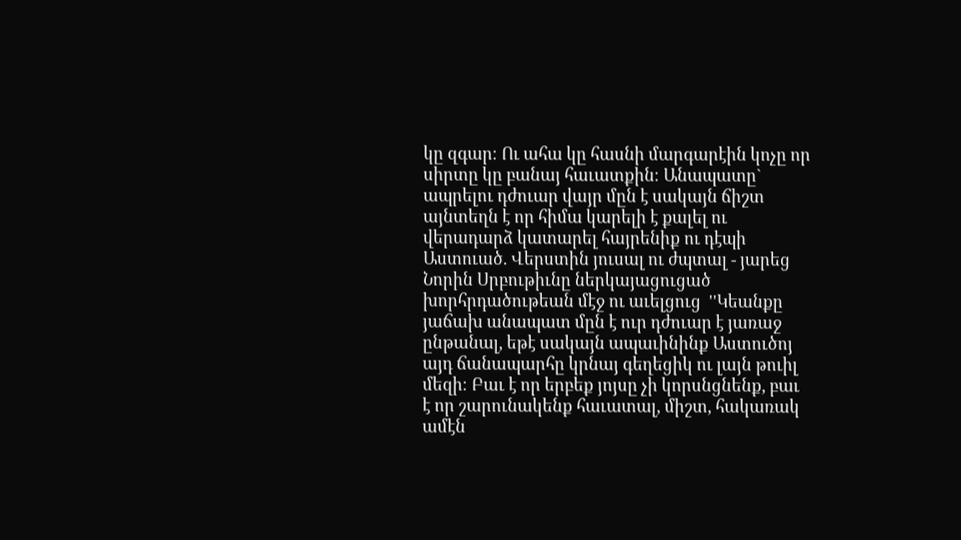կը զգար։ Ու ահա կը հասնի մարգարէին կոչը որ սիրտը կը բանայ հաւատքին։ Անապատը` ապրելու դժուար վայր մըն է սակայն ճիշտ այնտեղն է որ հիմա կարելի է քալել ու վերադարձ կատարել հայրենիք ու դէպի Աստուած. Վերստին յուսալ ու ժպտալ - յարեց Նորին Սրբութիւնը ներկայացուցած խորհրդածութեան մէջ ու աւելցուց  ''Կեանքը յաճախ անապատ մըն է ուր դժուար է յառաջ ընթանալ, եթէ սակայն ապաւինինք Աստուծոյ այդ ճանապարհը կրնայ գեղեցիկ ու լայն թուիլ մեզի։ Բաւ է որ երբեք յոյսը չի կորսնցնենք, բաւ է որ շարունակենք հաւատալ, միշտ, հակառակ ամէն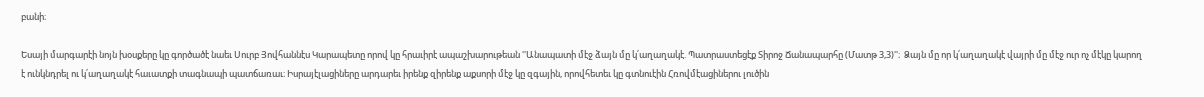բանի։

Եսայի մարգարէի նոյն խօսքերը կը գործածէ նաեւ Սուրբ Յովհաննէս Կարապետը որով կը հրաւիրէ ապաշխարութեան ''Անապատի մէջ ձայն մը կ՛աղաղակէ. Պատրաստեցէք Տիրոջ Ճանապարհը (Մատթ 3,3)''։  Ձայն մը որ կ՛աղաղակէ վայրի մը մէջ ուր ոչ մէկը կարող է ունկնդրել ու կ՛աղաղակէ հաւատքի տագնապի պատճառաւ։ Իսրայէլացիները արդարեւ իրենք զիրենք աքսորի մէջ կը զգային, որովհետեւ կը գտնուէին Հռովմէացիներու լուծին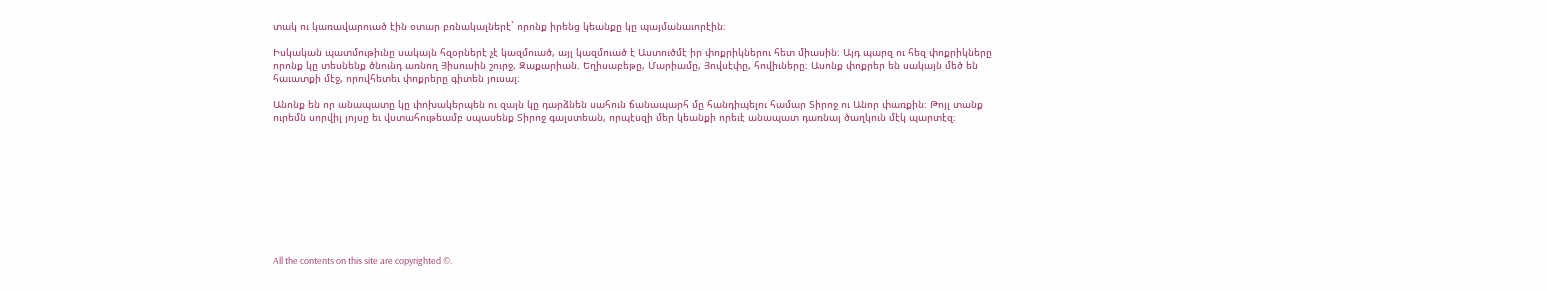տակ ու կառավարուած էին օտար բռնակալներէ` որոնք իրենց կեանքը կը պայմանաւորէին։

Իսկական պատմութիւնը սակայն հզօրներէ չէ կազմուած, այլ կազմուած է Աստուծմէ իր փոքրիկներու հետ միասին։ Այդ պարզ ու հեզ փոքրիկները որոնք կը տեսնենք ծնունդ առնող Յիսուսին շուրջ, Զաքարիան. Եղիսաբեթը, Մարիամը, Յովսէփը, հովիւները։ Ասոնք փոքրեր են սակայն մեծ են հաւատքի մէջ, որովհետեւ փոքրերը գիտեն յուսալ։

Անոնք են որ անապատը կը փոխակերպեն ու զայն կը դարձնեն սահուն ճանապարհ մը հանդիպելու համար Տիրոջ ու Անոր փառքին։ Թոյլ տանք ուրեմն սորվիլ յոյսը եւ վստահութեամբ սպասենք Տիրոջ գալստեան, որպէսզի մեր կեանքի որեւէ անապատ դառնայ ծաղկուն մէկ պարտէզ։










All the contents on this site are copyrighted ©.